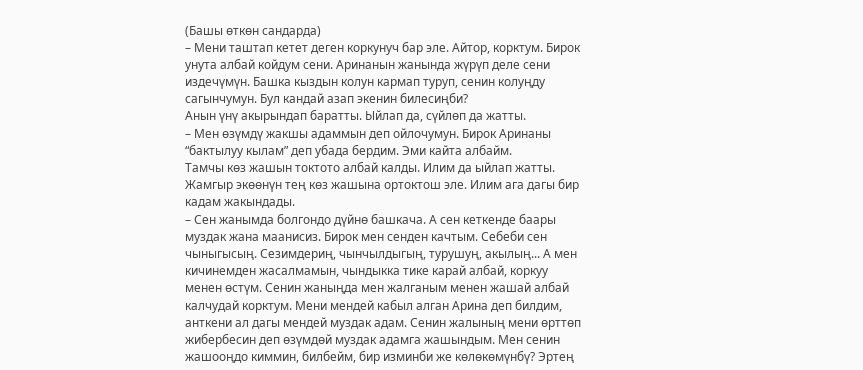(Башы өткөн сандарда)
– Мени таштап кетет деген коркунуч бар эле. Айтор, корктум. Бирок унута албай койдум сени. Аринанын жанында жүрүп деле сени издечүмүн. Башка кыздын колун кармап туруп, сенин колуңду сагынчумун. Бул кандай азап экенин билесиңби?
Анын үнү акырындап баратты. Ыйлап да, сүйлөп да жатты.
– Мен өзүмдү жакшы адаммын деп ойлочумун. Бирок Аринаны “бактылуу кылам” деп убада бердим. Эми кайта албайм.
Тамчы көз жашын токтото албай калды. Илим да ыйлап жатты. Жамгыр экөөнүн тең көз жашына ортоктош эле. Илим ага дагы бир кадам жакындады.
– Сен жанымда болгондо дүйнө башкача. А сен кеткенде баары муздак жана маанисиз. Бирок мен сенден качтым. Себеби сен чыныгысың. Сезимдериң, чынчылдыгың, турушуң, акылың... А мен кичинемден жасалмамын, чындыкка тике карай албай, коркуу менен өстүм. Сенин жаныңда мен жалганым менен жашай албай калчудай корктум. Мени мендей кабыл алган Арина деп билдим, анткени ал дагы мендей муздак адам. Сенин жалының мени өрттөп жибербесин деп өзүмдөй муздак адамга жашындым. Мен сенин жашооңдо киммин, билбейм, бир изминби же көлөкөмүнбү? Эртең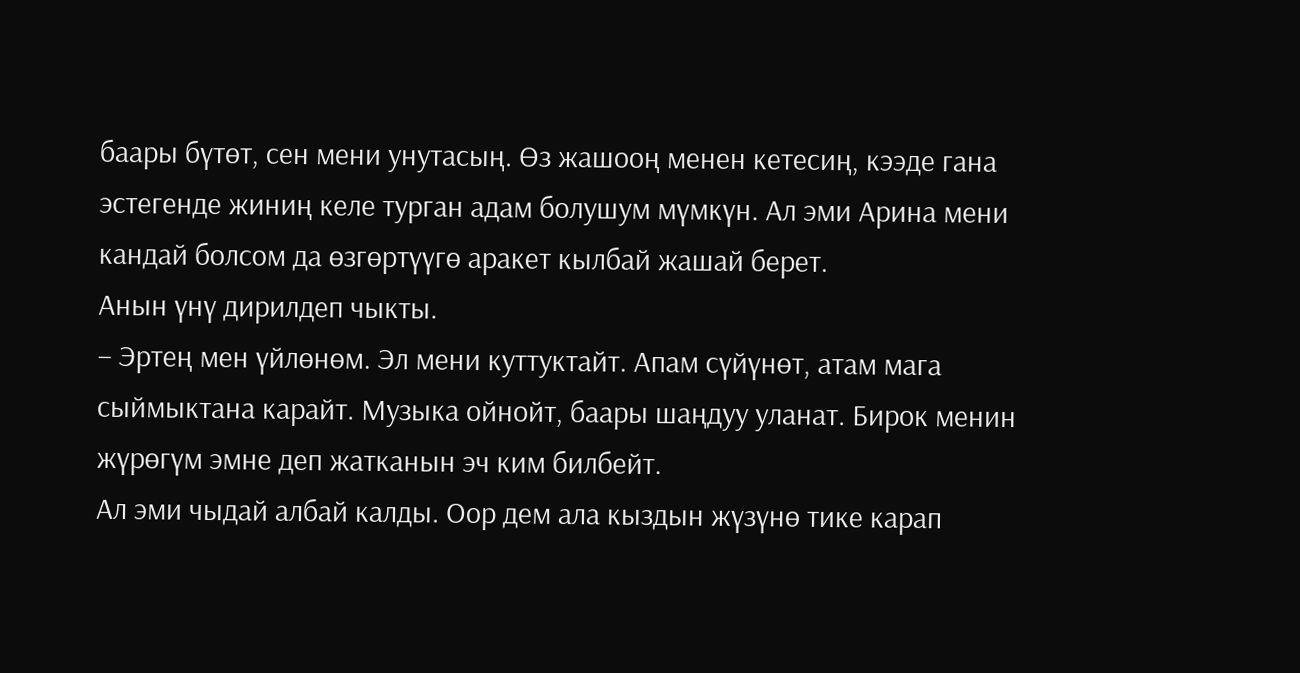баары бүтөт, сен мени унутасың. Өз жашооң менен кетесиң, кээде гана эстегенде жиниң келе турган адам болушум мүмкүн. Ал эми Арина мени кандай болсом да өзгөртүүгө аракет кылбай жашай берет.
Анын үнү дирилдеп чыкты.
– Эртең мен үйлөнөм. Эл мени куттуктайт. Апам сүйүнөт, атам мага сыймыктана карайт. Музыка ойнойт, баары шаңдуу уланат. Бирок менин жүрөгүм эмне деп жатканын эч ким билбейт.
Ал эми чыдай албай калды. Оор дем ала кыздын жүзүнө тике карап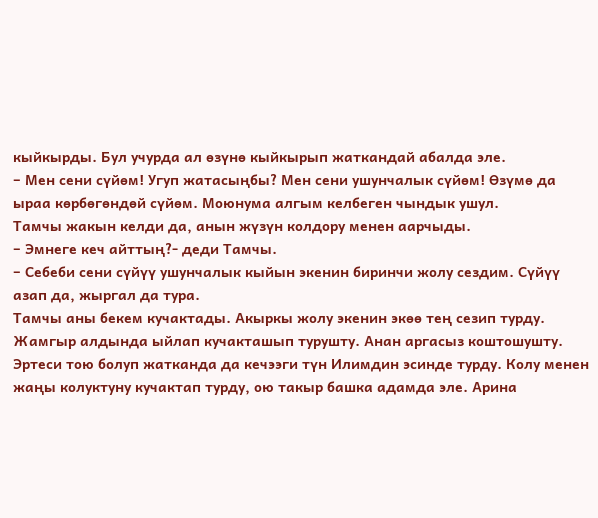кыйкырды. Бул учурда ал өзүнө кыйкырып жаткандай абалда эле.
– Мен сени сүйөм! Угуп жатасыңбы? Мен сени ушунчалык сүйөм! Өзүмө да ыраа көрбөгөндөй сүйөм. Моюнума алгым келбеген чындык ушул.
Тамчы жакын келди да, анын жүзүн колдору менен аарчыды.
– Эмнеге кеч айттың?- деди Тамчы.
– Себеби сени сүйүү ушунчалык кыйын экенин биринчи жолу сездим. Сүйүү азап да, жыргал да тура.
Тамчы аны бекем кучактады. Акыркы жолу экенин экөө тең сезип турду. Жамгыр алдында ыйлап кучакташып турушту. Анан аргасыз коштошушту.
Эртеси тою болуп жатканда да кечээги түн Илимдин эсинде турду. Колу менен жаңы колуктуну кучактап турду, ою такыр башка адамда эле. Арина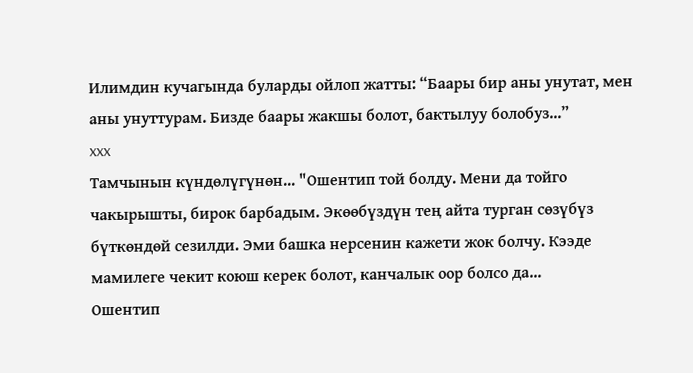Илимдин кучагында буларды ойлоп жатты: “Баары бир аны унутат, мен аны унуттурам. Бизде баары жакшы болот, бактылуу болобуз...”
xxx
Тамчынын күндөлүгүнөн... "Ошентип той болду. Мени да тойго чакырышты, бирок барбадым. Экөөбүздүн тең айта турган сөзүбүз бүткөндөй сезилди. Эми башка нерсенин кажети жок болчу. Кээде мамилеге чекит коюш керек болот, канчалык оор болсо да...
Ошентип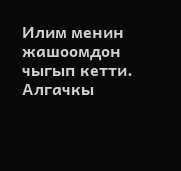Илим менин жашоомдон чыгып кетти. Алгачкы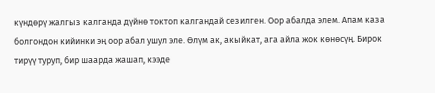күндөрү жалгыз калганда дүйнө токтоп калгандай сезилген. Оор абалда элем. Апам каза болгондон кийинки эң оор абал ушул эле. Өлүм ак, акыйкат, ага айла жок көнөсүң. Бирок тирүү туруп, бир шаарда жашап, кээде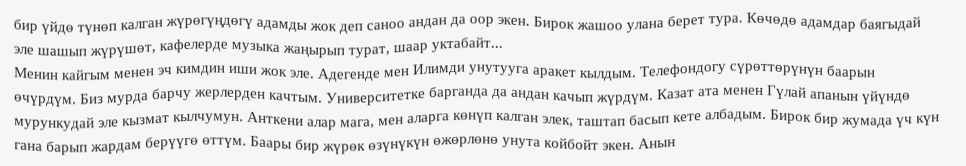бир үйдө түнөп калган жүрөгүңдөгү адамды жок деп саноо андан да оор экен. Бирок жашоо улана берет тура. Көчөдө адамдар баягыдай эле шашып жүрүшөт, кафелерде музыка жаңырып турат, шаар уктабайт...
Менин кайгым менен эч кимдин иши жок эле. Адегенде мен Илимди унутууга аракет кылдым. Телефондогу сүрөттөрүнүн баарын өчүрдүм. Биз мурда барчу жерлерден качтым. Университетке барганда да андан качып жүрдүм. Казат ата менен Гүлай апанын үйүндө мурункудай эле кызмат кылчумун. Анткени алар мага, мен аларга көнүп калган элек, таштап басып кете албадым. Бирок бир жумада үч күн гана барып жардам берүүгө өттүм. Баары бир жүрөк өзүнүкүн өжөрлөнө унута койбойт экен. Анын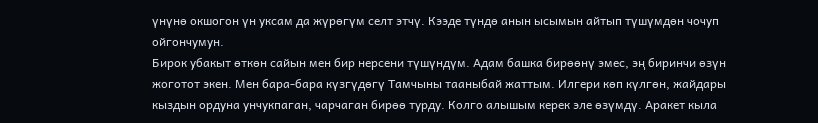үнүнө окшогон үн уксам да жүрөгүм селт этчү. Кээде түндө анын ысымын айтып түшүмдөн чочуп ойгончумун.
Бирок убакыт өткөн сайын мен бир нерсени түшүндүм. Адам башка бирөөнү эмес, эң биринчи өзүн жоготот экен. Мен бара-бара күзгүдөгү Тамчыны тааныбай жаттым. Илгери көп күлгөн, жайдары кыздын ордуна унчукпаган, чарчаган бирөө турду. Колго алышым керек эле өзүмдү. Аракет кыла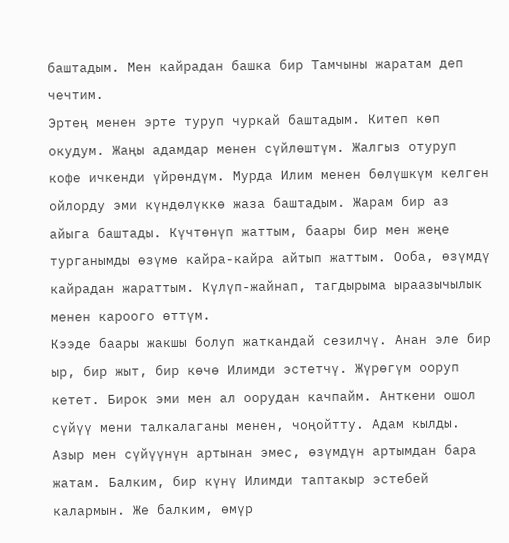баштадым. Мен кайрадан башка бир Тамчыны жаратам деп чечтим.
Эртең менен эрте туруп чуркай баштадым. Китеп көп окудум. Жаңы адамдар менен сүйлөштүм. Жалгыз отуруп кофе ичкенди үйрөндүм. Мурда Илим менен бөлүшкүм келген ойлорду эми күндөлүккө жаза баштадым. Жарам бир аз айыга баштады. Күчтөнүп жаттым, баары бир мен жеңе турганымды өзүмө кайра-кайра айтып жаттым. Ооба, өзүмдү кайрадан жараттым. Күлүп-жайнап, тагдырыма ыраазычылык менен кароого өттүм.
Кээде баары жакшы болуп жаткандай сезилчү. Анан эле бир ыр, бир жыт, бир көчө Илимди эстетчү. Жүрөгүм ооруп кетет. Бирок эми мен ал оорудан качпайм. Анткени ошол сүйүү мени талкалаганы менен, чоңойтту. Адам кылды. Азыр мен сүйүүнүн артынан эмес, өзүмдүн артымдан бара жатам. Балким, бир күнү Илимди таптакыр эстебей калармын. Же балким, өмүр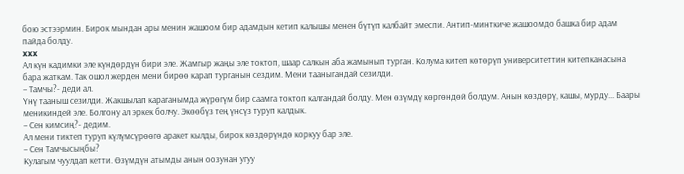бою эстээрмин. Бирок мындан ары менин жашоом бир адамдын кетип калышы менен бүтүп калбайт эмеспи. Антип-минткиче жашоомдо башка бир адам пайда болду.
xxx
Ал күн кадимки эле күндөрдүн бири эле. Жамгыр жаңы эле токтоп, шаар салкын аба жамынып турган. Колума китеп көтөрүп университеттин китепканасына бара жаткам. Так ошол жерден мени бирөө карап турганын сездим. Мени тааныгандай сезилди.
– Тамчы?- деди ал.
Үнү тааныш сезилди. Жакшылап караганымда жүрөгүм бир саамга токтоп калгандай болду. Мен өзүмдү көргөндөй болдум. Анын көздөрү, кашы, мурду... Баары меникиндей эле. Болгону ал эркек болчу. Экөөбүз тең үнсүз туруп калдык.
– Сен кимсиң?- дедим.
Ал мени тиктеп туруп күлүмсүрөөгө аракет кылды, бирок көздөрүндө коркуу бар эле.
– Сен Тамчысыңбы?
Кулагым чуулдап кетти. Өзүмдүн атымды анын оозунан угуу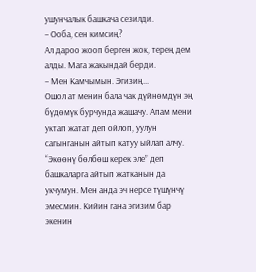ушунчалык башкача сезилди.
– Ооба, сен кимсиң?
Ал дароо жооп берген жок, терең дем алды. Мага жакындай берди.
– Мен Камчымын. Эгизиң...
Ошол ат менин бала чак дүйнөмдүн эң бүдөмүк бурчунда жашачу. Апам мени уктап жатат деп ойлоп, уулун сагынганын айтып катуу ыйлап алчу. “Экөөнү бөлбөш керек эле” деп башкаларга айтып жатканын да укчумун. Мен анда эч нерсе түшүнчү эмесмин. Кийин гана эгизим бар экенин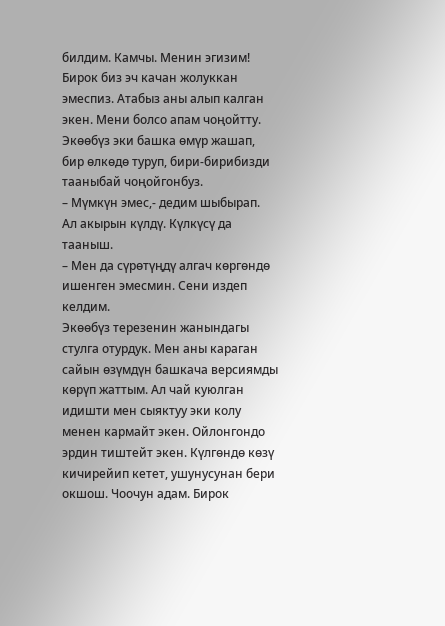билдим. Камчы. Менин эгизим!
Бирок биз эч качан жолуккан эмеспиз. Атабыз аны алып калган экен. Мени болсо апам чоңойтту. Экөөбүз эки башка өмүр жашап, бир өлкөдө туруп, бири-бирибизди тааныбай чоңойгонбуз.
– Мүмкүн эмес,- дедим шыбырап.
Ал акырын күлдү. Күлкүсү да тааныш.
– Мен да сүрөтүңдү алгач көргөндө ишенген эмесмин. Сени издеп келдим.
Экөөбүз терезенин жанындагы стулга отурдук. Мен аны караган сайын өзүмдүн башкача версиямды көрүп жаттым. Ал чай куюлган идишти мен сыяктуу эки колу менен кармайт экен. Ойлонгондо эрдин тиштейт экен. Күлгөндө көзү кичирейип кетет, ушунусунан бери окшош. Чоочун адам. Бирок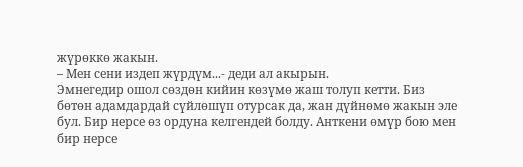жүрөккө жакын.
– Мен сени издеп жүрдүм...- деди ал акырын.
Эмнегедир ошол сөздөн кийин көзүмө жаш толуп кетти. Биз бөтөн адамдардай сүйлөшүп отурсак да, жан дүйнөмө жакын эле бул. Бир нерсе өз ордуна келгендей болду. Анткени өмүр бою мен бир нерсе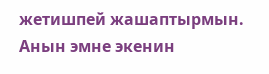жетишпей жашаптырмын. Анын эмне экенин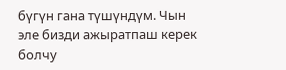бүгүн гана түшүндүм. Чын эле бизди ажыратпаш керек болчу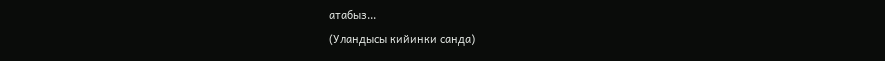атабыз...
(Уландысы кийинки санда)